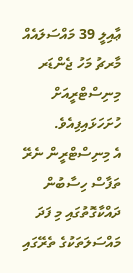ޢާއިލީ 39 މައްސަލައެއް މާރޗު މަހު ޖެންޑަރ މިނިސްޓްރީއަށް ހުށަހަޅައިފިއެވެ.
އެ މިނިސްޓްރީން ނެރޭ ތަފާސް ހިސާބުން ދައްކާގޮތުގައި މި ފަދަ މައްސަލަތަކުގެ ތެރޭގައި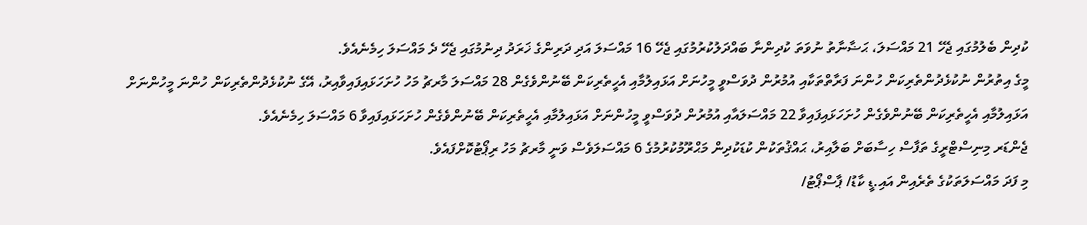ކުދިން ބެލުމުގައި ޖެހޭ 21 މައްސަލަ، ޙަޟާނާތު ނުވަތަ ކުދިންނާ ބައްދަލުކުރުމުގައި ޖެހޭ 16 މައްސަލަ އަދި ދަރިންގެ ޚަރަދު ދިނުމުގައި ޖެހޭ ދެ މައްސަލަ ހިމެނެއެވެ.
މީގެ އިތުރުން ނުކުޅެދުންތެރިކަން ހުންނަ ފަރާތްތަކާއި އުމުރުން ދުވަސްވީ މީހުނަށް އަޅައިލުމާއި އެހީތެރިކަން ބޭނުންވެގެން 28 މައްސަލަ މާރޗު މަހު ހުށަހަޅައިފައިވާއިރު، އޭގެ ނުކުޅެދުންތެރިކަން ހުންނަ މީހުންނަށް އަޅައިލުމާއި އެހީތެރިކަން ބޭނުންވެގެން ހުށަހަޅައިފައިވާ 22 މައްސަލައާއި އުމުރުން ދުވަސްވީ މީހުންނަށް އަޅައިލުމާއި އެހީތެރިކަން ބޭނުންވެގެން ހުށަހަޅައިފައިވާ 6 މައްސަލަ ހިމެނެއެވެ.
ޖެންޑަރ މިނިސްޓްރީގެ ތަފާސް ހިސާބަށް ބަލާއިރު، ޙައްޤުތަކުން ކުޑަކުދިން މަޙްރޫމުކުރުމުގެ 6 މައްސަލަވެސް ވަނީ މާރޗު މަހު ރިޕޯޓުކޮށްފައެވެ.
މި ފަދަ މައްސަލަތަކުގެ ތެރެއިން އައި.ޑީ ކާޑު/ ޕާސްޕޯޓު/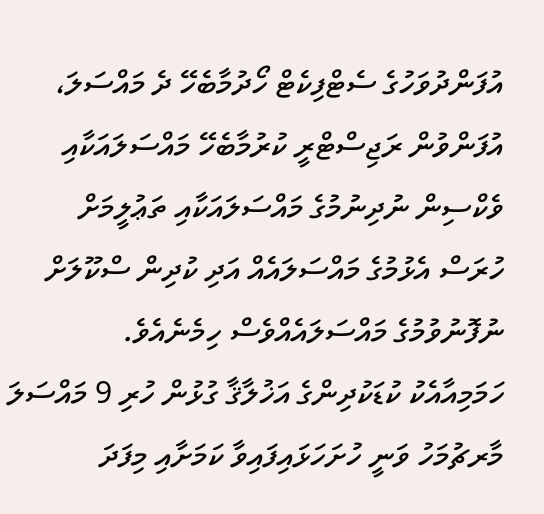އުފަންދުވަހުގެ ސެޓްފިކެޓް ހޯދުމާބެހޭ ދެ މައްސަލަ، އުފަންވުން ރަޖިސްޓްރީ ކުރުމާބެހޭ މައްސަލައަކާއި ވެކްސިން ނުދިނުމުގެ މައްސަލައަކާއި ތަޢުލީމަށް ހުރަސް އެޅުމުގެ މައްސަލައެއް އަދި ކުދިން ސްކޫލަށް ނުފޮނުވުމުގެ މައްސަލައެއްވެސް ހިމެނެއެވެ.
ހަމަމިއާއެކު ކުޑަކުދިންގެ އަޚުލާޤާ ގުޅުން ހުރި 9 މައްސަލަ މާރޗުމަހު ވަނީ ހުށަހަޅައިފައިވާ ކަމަށާއި މިފަދަ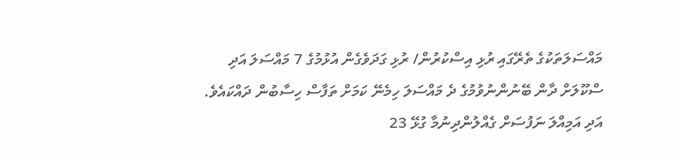މައްސަލަތަކުގެ ތެރޭގައި ރުޅި އިސްކުރުން/ ރުޅި ގަދަވެގެން އުޅުމުގެ 7 މައްސަލަ އަދި ސްކޫލަށް ދާން ބޭނުންނުވުމުގެ ދެ މައްސަލަ ހިމެނޭ ކަމަށް ތަފާސް ހިސާބުން ދައްކައެވެ. އަދި އަމިއްލަ ނަފުސަށް ގެއްލުންދިނުމާ ގުޅޭ 23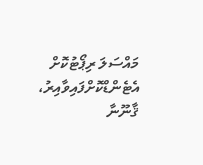މައްސަލަ ރިޕޯޓުކޮށް އެޓެންޑްކޮށްފައިވާއިރު، ޤާނޫނާ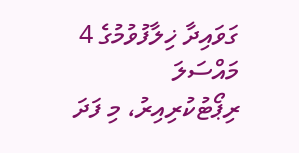ގަވައިދާ ޚިލާފުވުމުގެ 4 މައްސަލަ ރިޕޯޓުކުރިއިރު، މި ފަދަ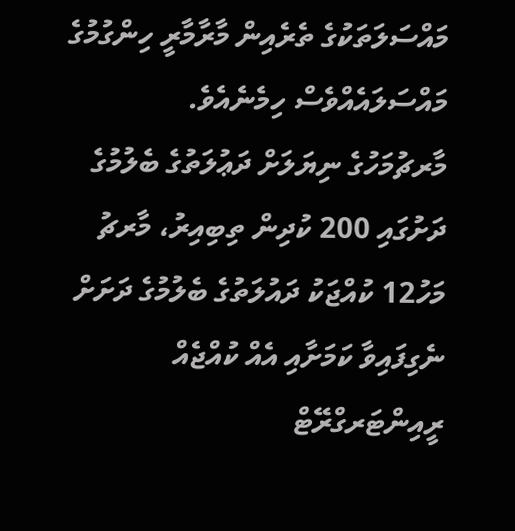މައްސަލަތަކުގެ ތެރެއިން މާރާމާރީ ހިންގުމުގެ މައްސަލައެއްވެސް ހިމެނެއެވެ.
މާރޗުމަހުގެ ނިޔަލަށް ދަޢުލަތުގެ ބެލުމުގެ ދަށުގައި 200 ކުދިން ތިބިއިރު، މާރޗު މަހު12 ކުއްޖަކު ދައުލަތުގެ ބެލުމުގެ ދަށަށް ނެގިފައިވާ ކަމަށާއި އެއް ކުއްޖެއް ރީއިންޓަރގްރޭޓް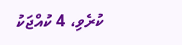ކުރެވި، 4 ކުއްޖަކު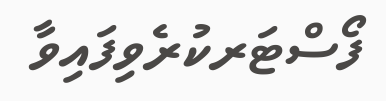ފޯސްޓަރކުރެވިފައިވާ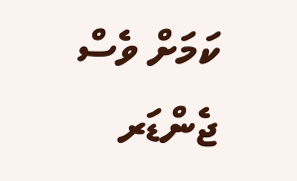ކަމަށް ވެސް ޖެންޑަރ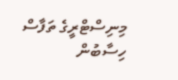މިނިސްޓްރީގެ ތަފާސް ހިސާބުން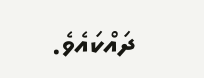ދައްކައެވެ.